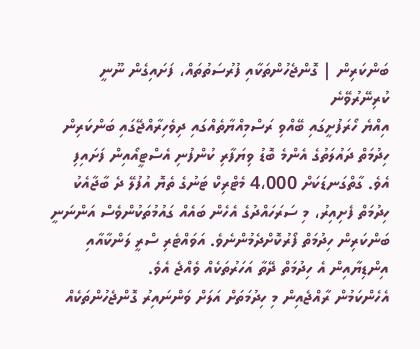ބަންކަރިން | ގޮންޖެހުންތަކާއި ފުރުސަތުތައް، ފަށައިގެން ނޫނީ ކުރިނޭރުވޭނެ
އިއްޔެ ހޯރަފުށީގައި ބޭއްވި ރަސްމިއްޔާތެއްގައި ދިވެހިރާއްޖޭގައި ބަންކަރިން ހިދުމަތް ދައުލަތުގެ އެންމެ ބޮޑު ވިޔަފާރި ކުންފުނި އެސްޓީއޯއިން ފަށައިފި އެވެ. ގާތްގަނޑަކަށް 4،000 މެޓްރިކް ޓަނުގެ ތެޔޮ އުފުލޭ ދެ ބާޖާއެކު ހިދުމަތް ފެށިއިރު، މި ސަރަހައްދުގެ އެހެން ބައެއް ގައުމުތަކުންވެސް އަންނަނީ ބަންކަރިން ހިދުމަތް ފޯރުކޮށްދެމުންނެވެ. އަވައްޓެރި ސްރީ ލަންކާއާއި އިންޑިޔާއިން އެ ހިދުމަތް ދޭތާ އަހަރުތަކެއް ވެއްޖެ އެވެ.
އެހެންކަމުން ރާއްޖެއިން މި ހިދުމަތަށް އަލަށް ވަންނައިރު ގޮންޖެހުންތަކެއް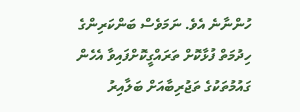ހުންނާނެ އެވެ. ނަމަވެސް ބަންކަރިންގެ ހިދުމަތް ފުޅާކޮށް ތަރައްގީކޮށްފައިވާ އެހެން ގައުމުތަކުގެ ތަޖުރިބާއަށް ބަލާއިރު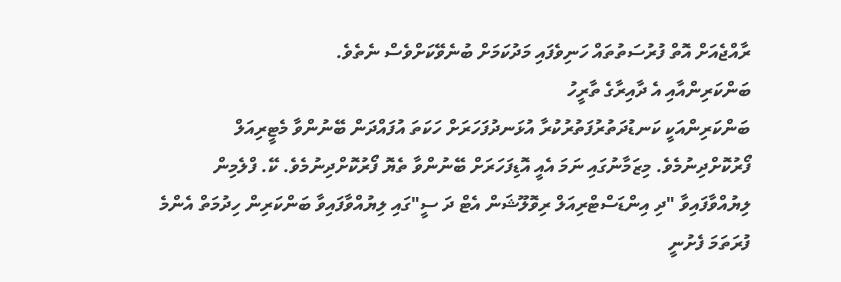ރާއްޖެއަށް އޮތް ފުރުސަތުތައް ހަނިވެފައި މަދުކަމަށް ބުނެވޭކަށްވެސް ނެތެވެ.
ބަންކަރިންއާއި އެ ދާއިރާގެ ތާރީހު
ބަންކަރިންއަކީ ކަނޑުދަތުރުފަތުރުކުރާ އުޅަނދުފަހަރަށް ހަކަތަ އުފައްދަން ބޭނުންވާ މެޓީރިއަލް ފޯރުކޮށްދިނުމެވެ. މިޒަމާނުގައި ނަމަ އެއީ އޮޑިފަހަރަށް ބޭނުންވާ ތެޔޮ ފޯރުކޮށްދިނުމެވެ. ކޭ. ފްލެމިން ލިޔުއްވާފައިވާ "ދި އިންޑަސްޓްރިއަލް ރިވޮލޫޝަން އެޓް ދަ ސީ"ގައި ލިޔުއްވާފައިވާ ބަންކަރިން ހިދުމަތް އެންމެ ފުރަތަމަ ފެށުނީ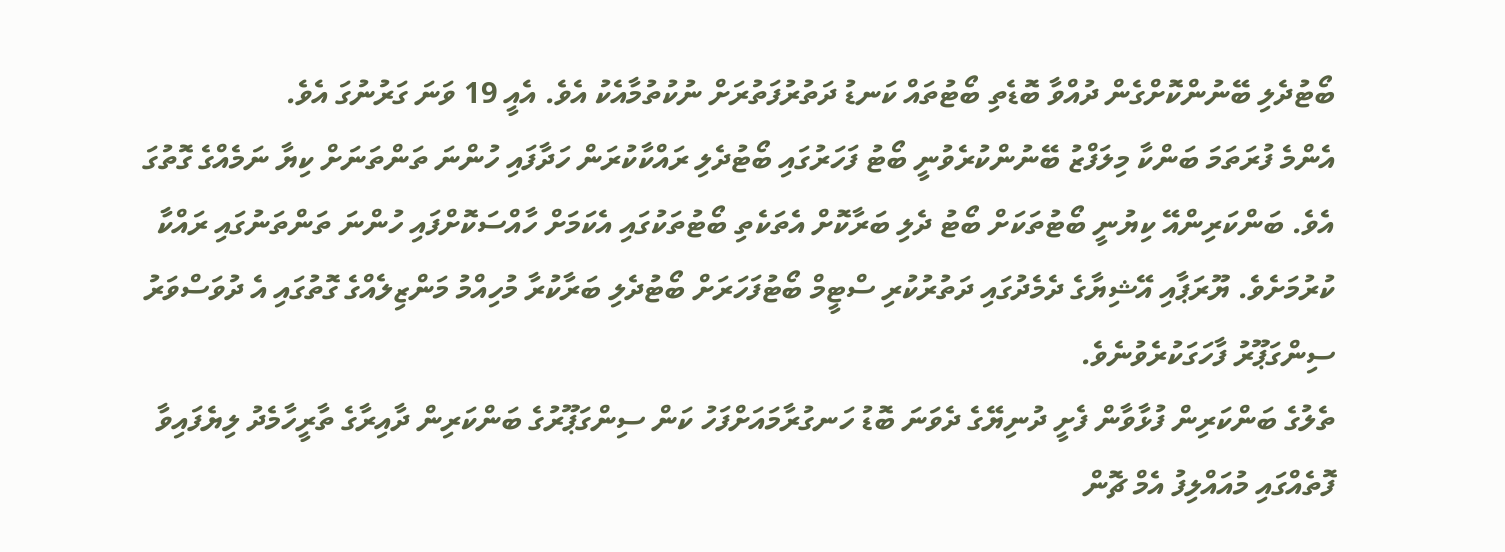ބޯޓުދެލި ބޭނުންކޮށްގެން ދުއްވާ ބޮޑެތި ބޯޓުތައް ކަނޑު ދަތުރުފަތުރަށް ނުކުތުމާއެކު އެވެ. އެއީ 19 ވަނަ ގަރުނުގަ އެވެ.
އެންމެ ފުރަތަމަ ބަންކާ މިލަފްޒު ބޭނުންކުރެވުނީ ބޯޓު ފަހަރުގައި ބޯޓުދެލި ރައްކާކުރަން ހަދާފައި ހުންނަ ތަންތަނަށް ކިޔާ ނަމެއްގެ ގޮތުގަ އެވެ. ބަންކަރިންއޭ ކިޔުނީ ބޯޓުތަކަށް ބޯޓު ދެލި ބަރާކޮށް އެތަކެތި ބޯޓުތަކުގައި އެކަމަށް ހާއްސަކޮށްފައި ހުންނަ ތަންތަނުގައި ރައްކާ ކުރުމަށެވެ. ޔޫރަޕާއި އޭޝިޔާގެ ދެމެދުގައި ދަތުރުކުރި ސްޓީމް ބޯޓުފަހަރަށް ބޯޓުދެލި ބަރާކުރާ މުހިއްމު މަންޒިލެއްގެ ގޮތުގައި އެ ދުވަސްވަރު ސިންގަޕޫރު ފާހަގަކުރެވުނެވެ.
ތެލުގެ ބަންކަރިން ފުޅާވާން ފެށީ ދުނިޔޭގެ ދެވަނަ ބޮޑު ހަނގުރާމައަށްފަހު ކަން ސިންގަޕޫރުގެ ބަންކަރިން ދާއިރާގެ ތާރީހާމެދު ލިޔެފައިވާ ފޮތެއްގައި މުއައްލިފު އެމް ޗޮން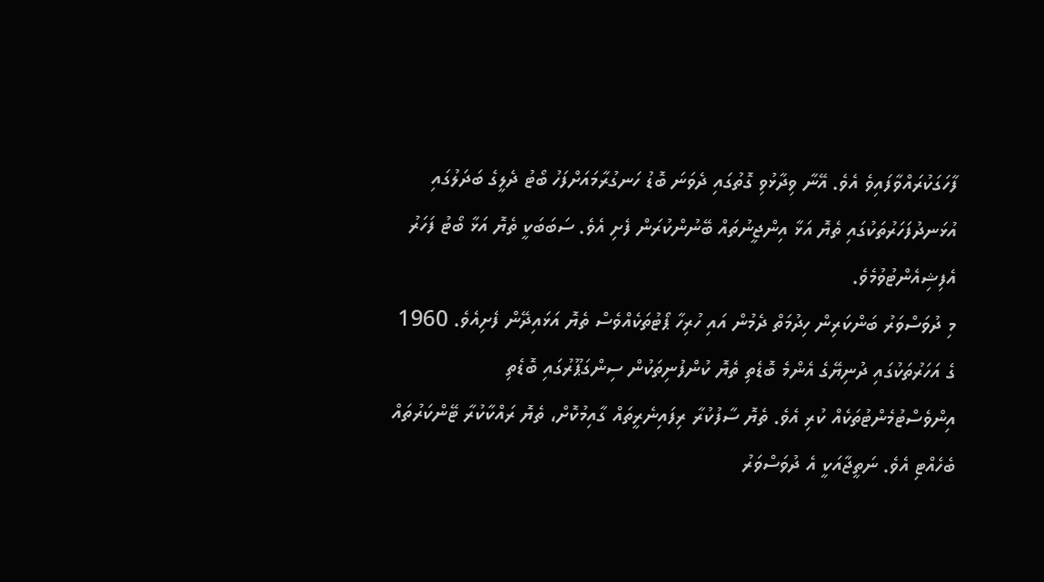ފާހަގަކުރައްވާފައިވެ އެވެ. އޭނާ ވިދާޅުވި ގޮތުގައި ދެވަނަ ބޮޑު ހަނގުރާމައަށްފަހު ބޯޓު ދެލީގެ ބަދަލުގައި އުޅަނދުފަހަރުތަކުގައި ތެޔޮ އަޅާ އިންޖީނުތައް ބޭނުންކުރަން ފެށި އެވެ. ސަބަބަކީ ތެޔޮ އަޅާ ބޯޓު ފަހަރު އެފިޝިއެންޓުވުމެވެ.
މި ދުވަސްވަރު ބަންކަރިން ހިދުމަތް ދެމުން އައި ހުރިހާ ޕޯޓުތަކެއްވެސް ތެޔޮ އަޅައިދޭން ފެށިއެވެ. 1960 ގެ އަހަރުތަކުގައި ދުނިޔޭގެ އެންމެ ބޮޑެތި ތެޔޮ ކުންފުނިތަކުން ސިންގަޕޫރުގައި ބޮޑެތި އިންވެސްޓުމެންޓުތަކެއް ކުރި އެވެ. ތެޔޮ ސާފުކުރާ ރިފައިނެރީތައް ގާއިމުކޮށް، ތެޔޮ ރައްކާކުރާ ޓޭންކަރުތައް ބެހެއްޓި އެވެ. ނަތީޖާއަކީ އެ ދުވަސްވަރު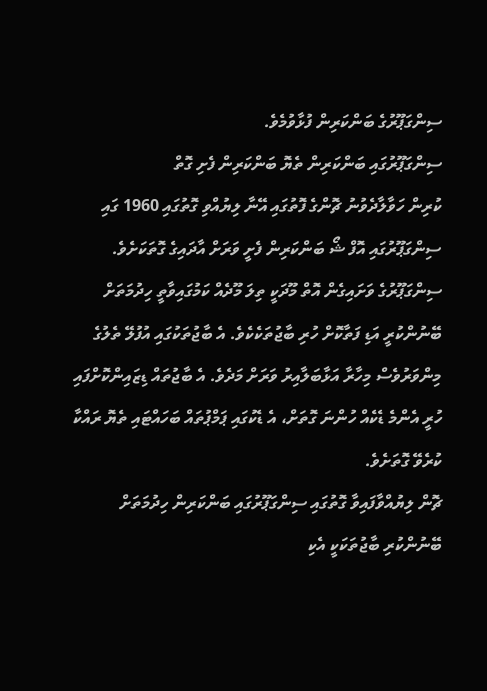ސިންގަޕޫރުގެ ބަންކަރިން ފުޅާވުމެވެ.
ސިންގަޕޫރުގައި ބަންކަރިން ތެޔޮ ބަންކަރިން ފެށި ގޮތް
ކުރިން ހަވާލާދެވުނު ޗޮންގެ ފޮތުގައި އޭނާ ލިޔުއްވި ގޮތުގައި 1960 ގައި ސިންގަޕޫރުގައި އޮފް ޝޯ ބަންކަރިން ފެށީ ވަރަށް އާދައިގެ ގޮތަކަށެވެ. ސިންގަޕޫރުގެ ވަށައިގެން އޮތް މޫދަކީ ތިލަ މޫދެއް ކަމުގައިވާތީ ހިދުމަތަށް ބޭނުންކުރީ އަޑި ފަތާކޮށް ހުރި ބާޖުތަކެކެވެ. އެ ބާޖުތަކުގައި އުފުލޭ ތެލުގެ މިންވަރުވެސް މިހާރާ އަޅާބަލާއިރު ވަރަށް މަދެވެ. އެ ބާޖުތައް ޑިޒައިންކޮށްފައި ހުރީ އެންމެ ޑެކެއް ހުންނަ ގޮތަށް، އެ ޑެކުގައި ޕަމްޕުތައް ބަހައްޓައި ތެޔޮ ރައްކާ ކުރެވޭ ގޮތަށެވެ.
ޗޮން ލިޔުއްވާފައިވާ ގޮތުގައި ސިންގަޕޫރުގައި ބަންކަރިން ހިދުމަތަށް ބޭނުންކުރި ބާޖުތަކަކީ އެކި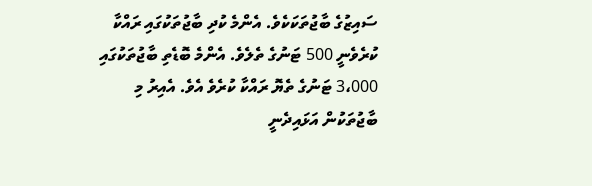ސައިޒުގެ ބާޖުތަކަކެވެ. އެންމެ ކުދި ބާޖުތަކުގައި ރައްކާ ކުރެވެނީ 500 ޓަނުގެ ތެލެވެ. އެންމެ ބޮޑެތި ބާޖުތަކުގައި 3،000 ޓަނުގެ ތެޔޮ ރައްކާ ކުރެވެ އެވެ. އެއިރު މި ބާޖުތަކުން އަޅައިދެނީ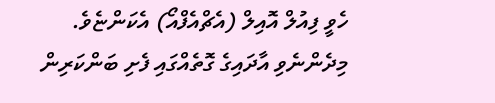ހެވީ ފިއުލް އޮއިލް (އެޗްއެފްއޯ) އެކަންޏެވެ.
މިދެންނެވި އާދައިގެ ގޮތެއްގައި ފެށި ބަންކަރިން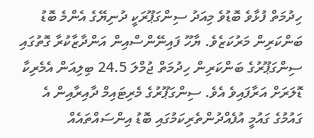ހިދުމަތް ފުޅާވެ ބޮޑުވެ މިއަދު ސިންގަޕޫރަކީ ދުނިޔޭގެ އެންމެ ބޮޑު ބަންކަރިން މަރުކަޒެވެ. ޔާހޫ ފައިނޭންސްއިން އަންދާޒާކުރާ ގޮތުގައި ސިންގަޕޫރުގެ ބަންކަރިން ހިދުމަތް ޖުމްލަ 24.5 ބިލިއަން އެމެރިކާ ޑޮލަރަށް އަރާފައިވެ އެވެ. ސިންގަޕޫރުގެ މެރިޓައިމް ދާއިރާއިން އެ ގައުމުގެ ގައުމީ އުފެއްދުންތެރިކަމުގައި ބޮޑު އިންސައްތައެއް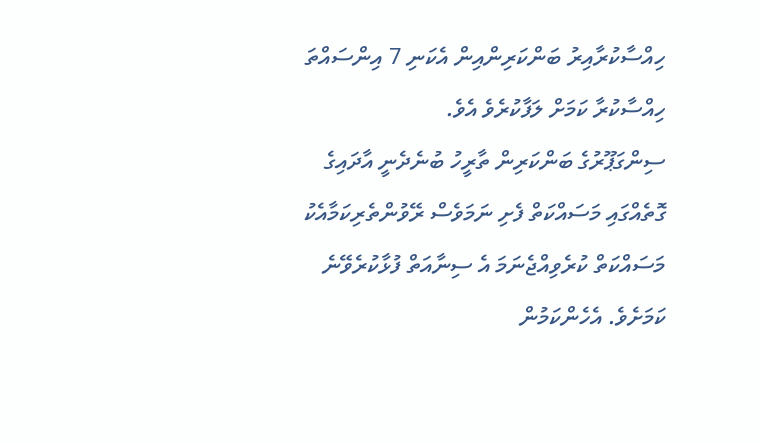ހިއްސާކުރާއިރު ބަންކަރިންއިން އެކަނި 7 އިންސައްތަ ހިއްސާކުރާ ކަމަށް ލަފާކުރެވެ އެވެ.
ސިންގަޕޫރުގެ ބަންކަރިން ތާރީހު ބުނެދެނީ އާދައިގެ ގޮތެއްގައި މަސައްކަތް ފެށި ނަމަވެސް ރޭވުންތެރިކަމާއެކު މަސައްކަތް ކުރެވިއްޖެނަމަ އެ ސިނާއަތް ފުޅާކުރެވޭނެ ކަމަށެވެ. އެހެންކަމުން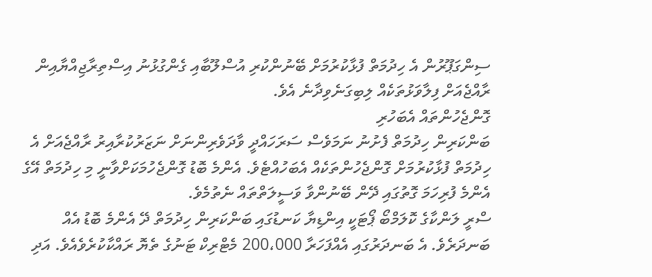ސިންގަޕޫރުން އެ ހިދުމަތް ފުޅާކުރުމަށް ބޭނުންކުރި އުސްލޫބާއި ގެންގުޅުނު އިސްތިރާޖިއްޔާއިން ރާއްޖެއަށް ފިލާވަޅުތަކެއް ލިބިގަނެވިދާނެ އެވެ.
ގޮންޖެހުންތައް އެބަހުރި
ބަންކަރިން ހިދުމަތް ފެށުނު ނަމަވެސް ސަރަހައްދީ ވާދަވެރިންނަށް ނަޒަރުކުރާއިރު ރާއްޖެއަށް އެ ހިދުމަތް ފުޅާކުރުމަށް ގޮންޖެހުންތަކެއް އެބަހުއްޓެވެ. އެންމެ ބޮޑު ގޮންޖެހުމަކަށްވާނީ މި ހިދުމަތް އޭގެ އެންމެ ފުރިހަމަ ގޮތުގައި ދޭން ބޭނުންވާ ވަސީލަތްތައް ނެތުމެވެ.
ސްރީ ލަންކާގެ ކޮލަމްބޯ ޕޯޓަކީ އިންޑިޔާ ކަނޑުގައި ބަންކަރިން ހިދުމަތް ދޭ އެންމެ ބޮޑު އެއް ބަނދަރެވެ. އެ ބަނދަރުގައި އެއްފަހަރާ 200،000 މެޓްރިކް ޓަނުގެ ތެޔޮ ރައްކާކުރެވެއެވެ. އަދި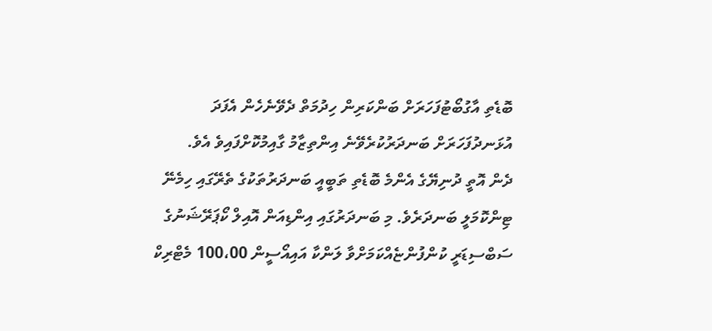ބޮޑެތި އާގުބޯޓުފަހަރަށް ބަންކަރިން ހިދުމަތް ދެވޭނެހެން އެފަދަ އުޅަނދުފަހަރަށް ބަނދަރުކުރެވޭނެ އިންތިޒާމު ގާއިމުކޮށްފައިވެ އެވެ.
ދެން އޮތީ ދުނިޔޭގެ އެންމެ ބޮޑެތި ތަބީއީ ބަނދަރުތަކުގެ ތެރޭގައި ހިމެނޭ ޓިންކޮމަލީ ބަނދަރެވެ. މި ބަނދަރުގައި އިންޑިއަން އޮއިލް ކޯޕަރޭޝަނުގެ ސަބްސިޑަރީ ކުންފުންޏެއްކަމަށްވާ ލަންކާ އައިއޯސީން 100،00 މެޓްރިކް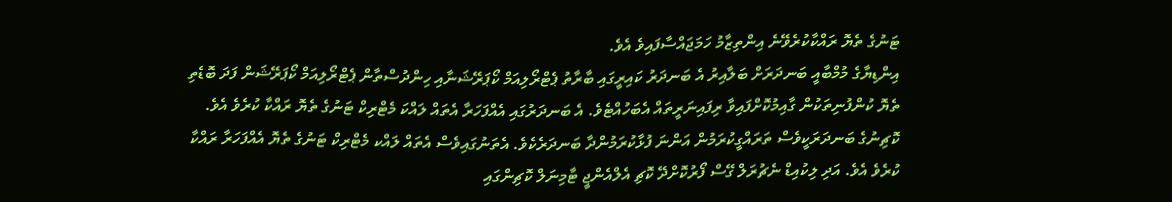ޓަނުގެ ތެޔޮ ރައްކާކުރެވޭނެ އިންތިޒާމު ހަމަޖައްސާފައިވެ އެވެ.
އިންޑިޔާގެ މުމްބާއީ ބަނދަރަށް ބަލާއިރު އެ ބަނދަރު ކައިރީގައި ބާރާތު ޕެޓްރޯލިއަމް ކޯޕަރޭޝަނާއި ހިންދުސްތާން ޕެޓްރޯލިއަމް ކޯޕަރޭޝަން ފަދަ ބޮޑެތި ތެޔޮ ކުންފުނިތަކުން ގާއިމުކޮށްފައިވާ ރިފައިނަރީތައް އެބަހުއްޓެވެ. އެ ބަނދަރުގައި އެއްފަހަރާ އެތައް ލައްކަ މެޓްރިކް ޓަނުގެ ތެޔޮ ރައްކާ ކުރެވެ އެވެ.
ކޮޗިނުގެ ބަނދަރަކީވެސް ތަރައްގީކުރަމުން އަންނަ ފުޅާކުރަމުންދާ ބަނދަރެކެވެ. އެތަނުގައިވެސް އެތައް ލައްކ މެޓްރިކް ޓަނުގެ ތެޔޮ އެއްފަހަރާ ރައްކާ ކުރެވެ އެވެ. އަދި ލިކުއިޑް ނެޗުރަލް ގޭސް ފޯރުކޮށްދޭ ކޮޗި އެލްއެންޖީ ޓާމިނަލް ކޮޗިންގައި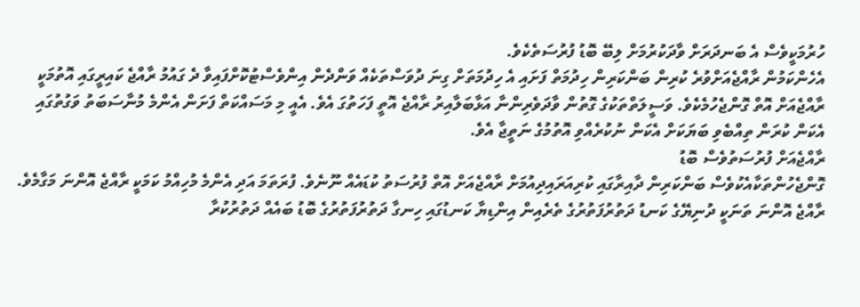ހުރުމަކީވެސް އެ ބަނދަރަށް ވާދަކުރުމަށް ލިބޭ ބޮޑު ފުރުސަތެކެވެ.
އެހެންކަމުން ރާއްޖެއަށްވުރެ ކުރިން ބަންކަރިން ހިދުމަތް ފަށައި އެ ހިދުމަތަށް ގިނަ ދުވަސްތަކެއް ވަންދެން އިންވެސްޓުކޮށްފައިވާ ދެ ގައުމު ރާއްޖެ ކައިރީގައި އޮތުމަކީ ރާއްޖެއަށް އޮތް ގޮންޖެހުމެކެވެ. ވަސީލަތްތަކުގެ ގޮތުން ވާދަވެރިންނާ އަޅާބަލާއިރު ރާއްޖެ އޮތީ ފަހަތުގަ އެވެ. އެއީ މި މަސައްކަތް ފަށަން އެންމެ މުނާސަބަތު ވަގުތުގައި އެކަން ކުރަން ތިއްބެވި ބަޔަކަށް އެކަން ނުކުރެއްވި އޮތުމުގެ ނަތީޖާ އެވެ.
ރާއްޖެއަށް ފުރުސަތުވެސް ބޮޑު
ގޮންޖެހުންތަކާއެކުވެސް ބަންކަރިން ދާއިރާގައި ކުރިއަރައިދިއުމަށް ރާއްޖެއަށް އޮތް ފުރުސަތު ކުޑައެއް ނޫނެވެ. ފުރަތަމަ އަދި އެންމެ މުހިއްމު ކަމަކީ ރާއްޖެ އޮންނަ މަގާމެވެ. ރާއްޖެ އޮންނަ ތަނަކީ ދުނިޔޭގެ ކަނޑު ދަތުރުފަތުރުގެ ތެރެއިން އިންޑިޔާ ކަނޑުގައި ހިނގާ ދަތުރުފަތުރުގެ ބޮޑު ބައެއް ދަތުރުކުރާ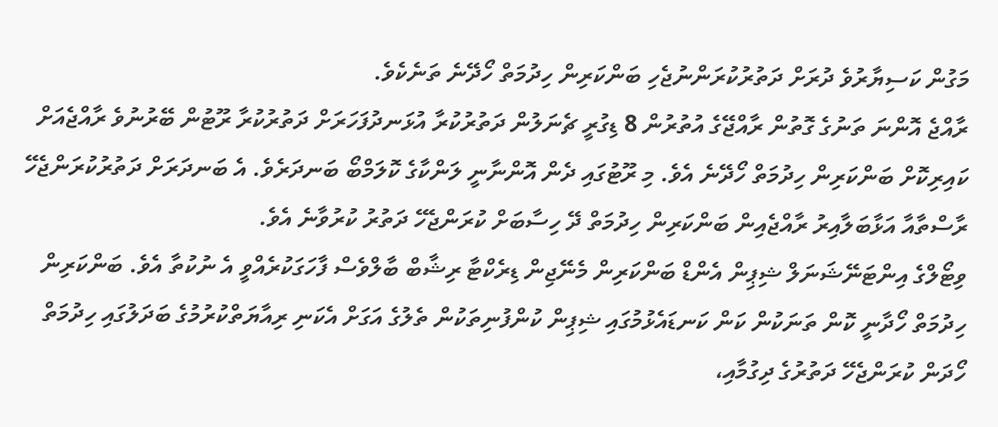މަގުން ކަސިޔާރުވެ ދުރަށް ދަތުރުކުރަންނުޖެހި ބަންކަރިން ހިދުމަތް ހޯދޭނެ ތަނެކެވެ.
ރާއްޖެ އޮންނަ ތަނުގެ ގޮތުން ރާއްޖޭގެ އުތުރުން 8 ޑިގުރީ ޗެނަލުން ދަތުރުކުރާ އުޅަނދުފަހަރަށް ދަތުރުކުރާ ރޫޓުން ބޭރުނުވެ ރާއްޖެއަށް ކައިރިކޮށް ބަންކަރިން ހިދުމަތް ހޯދޭނެ އެވެ. މި ރޫޓުގައި ދެން އޮންނާނީ ލަންކާގެ ކޮލަމްބޯ ބަނދަރެވެ. އެ ބަނދަރަށް ދަތުރުކުރަންޖެހޭ ރާސްތާއާ އަޅާބަލާއިރު ރާއްޖެއިން ބަންކަރިން ހިދުމަތް ދޭ ހިސާބަށް ކުރަންޖެހޭ ދަތުރު ކުރުވާނެ އެވެ.
ވިޓޯލްގެ އިންޓަނޭޝަނަލް ޝިޕިން އެންޑް ބަންކަރިން މެނޭޖިން ޑިރެކްޓާ ރިޝާބް ބާލްވެސް ފާހަގަކުރެއްވީ އެ ނުކުތާ އެވެ. ބަންކަރިން ހިދުމަތް ހޯދާނީ ކޮން ތަނަކުން ކަން ކަނޑައެޅުމުގައި ޝިޕިން ކުންފުނިތަކުން ތެލުގެ އަގަށް އެކަނި ރިއާޔަތްކުރުމުގެ ބަދަލުގައި ހިދުމަތް ހޯދަން ކުރަންޖެހޭ ދަތުރުގެ ދިގުމާއި،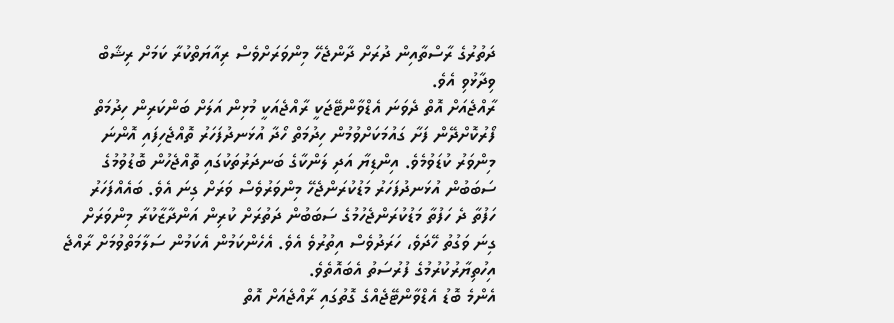ދަތުރުގެ ރާސްތާއިން ދުރަށް ދާންޖެހޭ މިންވަރަށްވެސް ރިއާޔަތްކުރާ ކަމަށް ރިޝާބް ވިދާޅުވި އެވެ.
ރާއްޖެއަށް އޮތް ދެވަނަ އެޑްވާންޓޭޖަކީ ރާއްޖެއަކީ މުޅިން އަލަށް ބަންކަރިން ހިދުމަތް ފޯރުކޮށްދޭން ފަށާ ގައުމަކަށްވުމުން ހިދުމަތް ހޯދާ އުޅަނދުފަހަރު ތޮއްޖެހިފައި އޮންނަ މިންވަރު ކުޑަވުމެވެ. އިންޑިޔާ އަދި ލަންކާގެ ބަނދަރުތަކުގައި ތޮއްޖެހުން ބޮޑުވުމުގެ ސަބަބުން އުޅަނދުފަހަރު މަޑުކުރަންޖެހޭ މިންވަރުވެސް ވަރަށް ގިނަ އެވެ. ބައެއްފަހަރު ހަފުތާ ދެ ހަފުތާ މަޑުކުރަންޖެހުމުގެ ސަބަބުން ދަތުރަށް ކުރިން އަންދާޒާކުރާ މިންވަރަށް ގިނަ ވަގުތު ހޭދަވެ، ހަރަދުވެސް އިތުރުވެ އެވެ. އެހެންކަމުން އެކަމުން ސަލާމަތްވުމަށް ރާއްޖެ އިހުތިޔާރުކުރުމުގެ ފުރުސަތު އެބައޮތެވެ.
އެންމެ ބޮޑު އެޑްވާންޓޭޖެއްގެ ގޮތުގައި ރާއްޖެއަށް އޮތް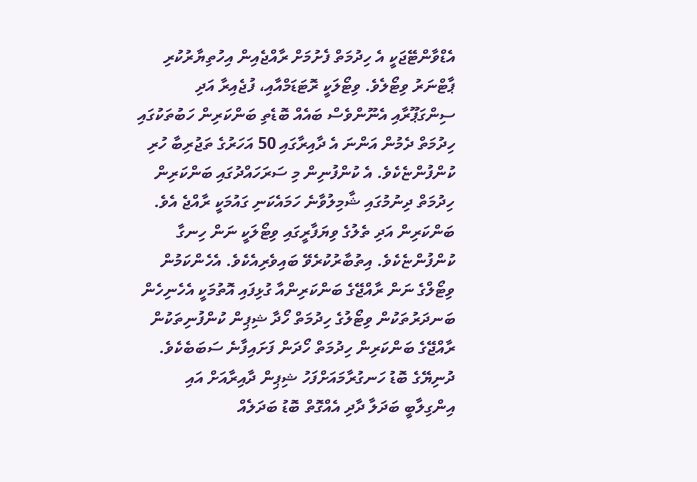އެޑްވާންޓޭޖަކީ އެ ހިދުމަތް ފެށުމަށް ރާއްޖެއިން އިހުތިޔާރުކުރި ޕާޓްނަރު ވިޓޯލެވެ. ވިޓޯލަކީ ރޮޓަޑަމްއާއި، ފުޖެއިރާ އަދި ސިންގަޕޫރާއި އެނޫންވެސް ބައެއް ބޮޑެތި ބަންކަރިން ހަބުތަކުގައި ހިދުމަތް ދެމުން އަންނަ އެ ދާއިރާގައި 50 އަހަރުގެ ތަޖުރިބާ ހުރި ކުންފުންޏެކެވެ. އެ ކުންފުނިން މި ސަރަހައްދުގައި ބަންކަރިން ހިދުމަތް ދިނުމުގައި ޝާމިލުވާނެ ހަމައެކަނި ގައުމަކީ ރާއްޖެ އެވެ.
ބަންކަރިން އަދި ތެލުގެ ވިޔަފާރީގައި ވިޓޯލަކީ ނަން ހިނގާ ކުންފުންޏެކެވެ. އިތުބާރުކުރެވޭ ބައިވެރިއެކެވެ. އެހެންކަމުން ވިޓޯލްގެ ނަން ރާއްޖޭގެ ބަންކަރިންއާ ގުޅިފައި އޮތުމަކީ އެހެނިހެން ބަނދަރުތަކުން ވިޓޯލުގެ ހިދުމަތް ހޯދާ ޝިޕިން ކުންފުނިތަކުން ރާއްޖޭގެ ބަންކަރިން ހިދުމަތް ހޯދަން ފަށައިފާނެ ސަބަބެކެވެ.
ދުނިޔޭގެ ބޮޑު ހަނގުރާމައަށްފަހު ޝިޕިން ދާއިރާއަށް އައި އިންގިލާބީ ބަދަލާ ދާދި އެއްގޮތް ބޮޑު ބަދަލެއް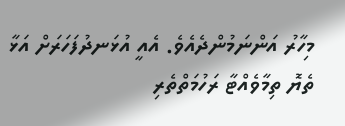މިހާރު އަންނަމުންދެއެވެ. އެއީ އުޅަނދުފަހަރަށް އަޅާ ތެޔޮ ތިމާވެއްޓާ ރަހުމަތްތެރި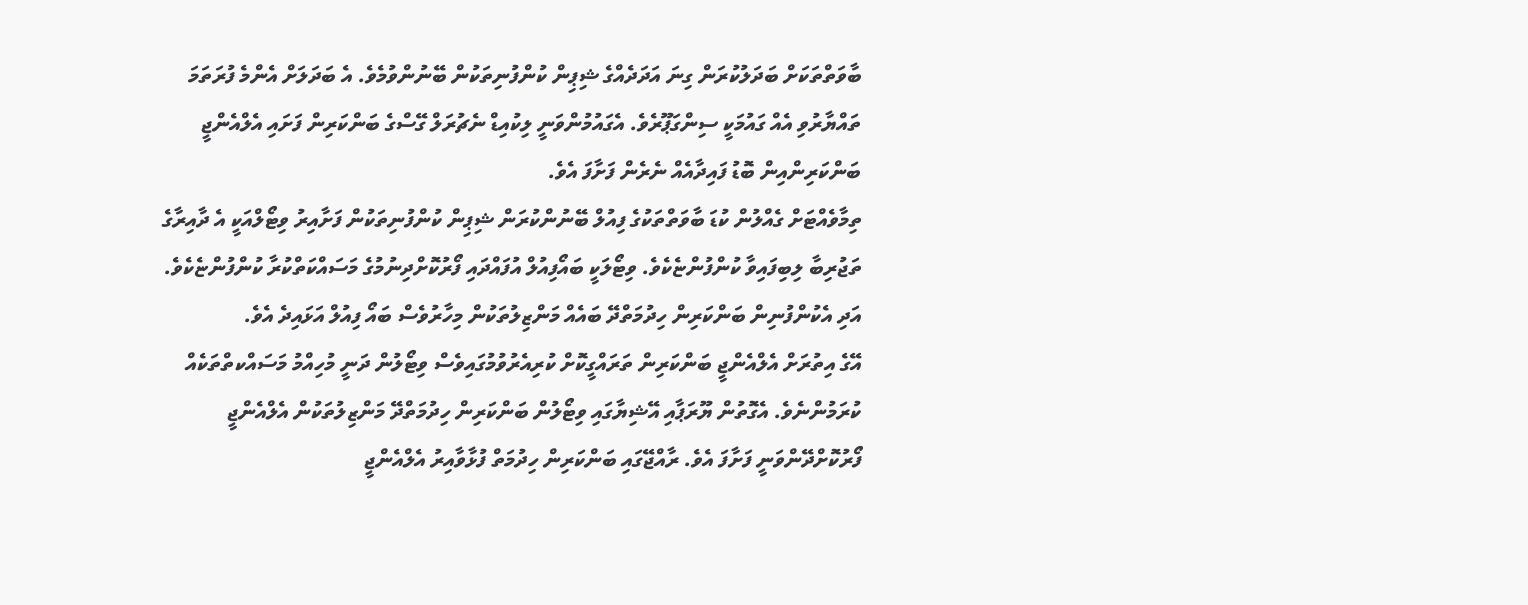ބާވަތްތަކަށް ބަދަލުކުރަން ގިނަ އަދަދެއްގެ ޝިޕިން ކުންފުނިތަކުން ބޭނުންވުމެވެ. އެ ބަދަލަށް އެންމެ ފުރަތަމަ ތައްޔާރުވި އެއް ގައުމަކީ ސިންގަޕޫރެވެ. އެގައުމުންވަނީ ލިކުއިޑް ނެޗުރަލް ގޭސްގެ ބަންކަރިން ފަށައި އެލްއެންޖީ ބަންކަރިންއިން ބޮޑު ފައިދާއެއް ނެރެން ފަށާފަ އެވެ.
ތިމާވެއްޓަށް ގެއްލުން ކުޑަ ބާވަތްތަކުގެ ފިއުލް ބޭނުންކުރަން ޝިޕިން ކުންފުނިތަކުން ފަށާއިރު ވިޓޯލްއަކީ އެ ދާއިރާގެ ތަޖުރިބާ ލިބިފައިވާ ކުންފުންޏެކެވެ. ވިޓޯލަކީ ބައޯފިއުލް އުފައްދައި ފޯރުކޮށްދިނުމުގެ މަސައްކަތްކުރާ ކުންފުންޏެކެވެ. އަދި އެކުންފުނިން ބަންކަރިން ހިދުމަތްދޭ ބައެއް މަންޒިލުތަކުން މިހާރުވެސް ބައޯ ފިއުލް އަޅައިދެ އެވެ.
އޭގެ އިތުރަށް އެލްއެންޖީ ބަންކަރިން ތަރައްގީކޮށް ކުރިއެރުވުމުގައިވެސް ވިޓޯލުން ދަނީ މުހިއްމު މަސައްކތްތަކެއް ކުރަމުންނެވެ. އެގޮތުން ޔޫރަޕާއި އޭޝިޔާގައި ވިޓޯލުން ބަންކަރިން ހިދުމަތްދޭ މަންޒިލުތަކުން އެލްއެންޖީ ފޯރުކޮށްދޭންވަނީ ފަށާފަ އެވެ. ރާއްޖޭގައި ބަންކަރިން ހިދުމަތް ފުޅާވާއިރު އެލްއެންޖީ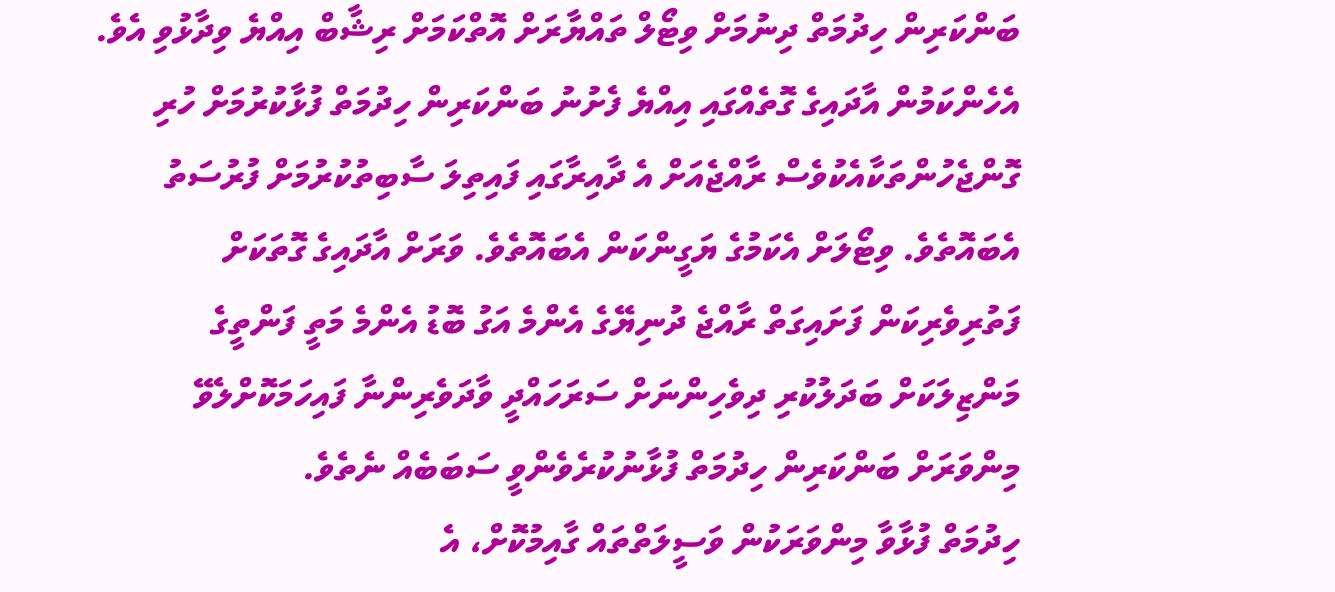ބަންކަރިން ހިދުމަތް ދިނުމަށް ވިޓޯލް ތައްޔާރަށް އޮތްކަމަށް ރިޝާބް އިއްޔެ ވިދާޅުވި އެވެ.
އެހެންކަމުން އާދައިގެ ގޮތެއްގައި އިއްޔެ ފެށުނު ބަންކަރިން ހިދުމަތް ފުޅާކުރުމަށް ހުރި ގޮންޖެހުންތަކާއެކުވެސް ރާއްޖެއަށް އެ ދާއިރާގައި ފައިތިލަ ސާބިތުކުރުމަށް ފުރުސަތު އެބައޮތެވެ. ވިޓޯލަށް އެކަމުގެ ޔަގީންކަން އެބައޮތެވެ. ވަރަށް އާދައިގެ ގޮތަކަށް ފަތުރިވެރިކަން ފަށައިގަތް ރާއްޖެ ދުނިޔޭގެ އެންމެ އަގު ބޮޑު އެންމެ މަތީ ފަންތީގެ މަންޒިލަކަށް ބަދަލުކުރި ދިވެހިންނަށް ސަރަހައްދީ ވާދަވެރިންނާ ފައިހަމަކޮށްލެވޭ މިންވަރަށް ބަންކަރިން ހިދުމަތް ފުޅާނުކުރެވެންވީ ސަބަބެއް ނެތެވެ.
ހިދުމަތް ފުޅާވާ މިންވަރަކުން ވަސީލަތްތައް ގާއިމުކޮށް، އެ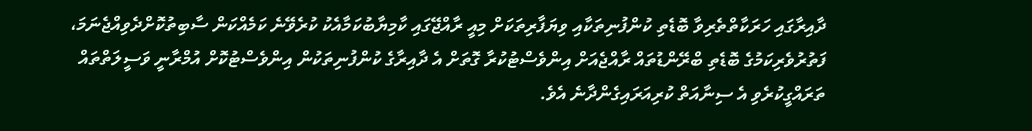ދާއިރާގައި ހަރަކާތްތެރިވާ ބޮޑެތި ކުންފުނިތަކާއި ވިޔަފާރިތަކަށް މިއީ ރާއްޖޭގައި ކާމިޔާބުކަމާއެކު ކުރެވޭނެ ކަމެއްކަން ސާބިތުކޮށްދެވިއްޖެނަމަ، ފަތުރުވެރިކަމުގެ ބޮޑެތި ބްރޭންޑުތައް ރާއްޖެއަށް އިންވެސްޓުކުރާ ގޮތަށް އެ ދާއިރާގެ ކުންފުނިތަކުން އިންވެސްޓުކޮށް އުމްރާނީ ވަސީލަތްތައް ތަރައްގީކުރެވި އެ ސިނާއަތް ކުރިއަރައިގެންދާނެ އެވެ.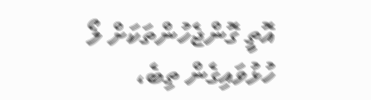އޮތީ ގޮންޖެހުންތަކަށް ލޯ ހުޅުވައިގެން ތިބެ،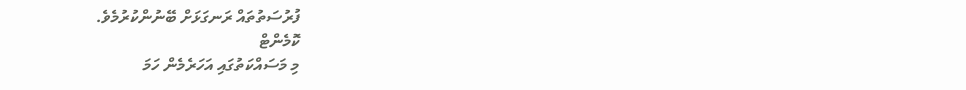ފުރުސަތުތައް ރަނގަޅަށް ބޭނުންކުރުމެވެ.
ކޮމެންޓް
މި މަސައްކަތުގައި އަހަރެމެން ހަމަ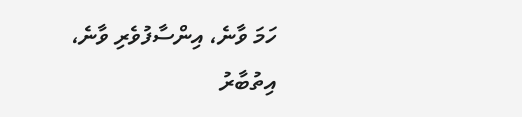ހަމަ ވާނެ، އިންސާފުވެރި ވާނެ، އިތުބާރު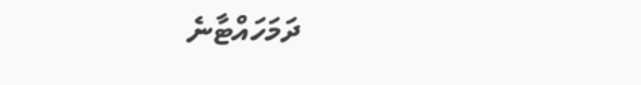ދަމަހައްޓާނެ